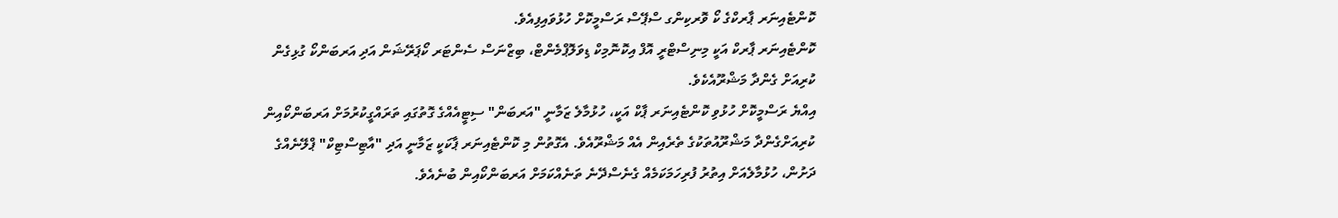ކޮންޓެއިނަރ ޕާރކްގެ ކޯ ވޮރކިންގ ސްޕޭސް ރަސްމީކޮށް ހުޅުވައިފިއެވެ.
ކޮންޓެއިނަރ ޕާރކް އަކީ މިނިސްޓްރީ އޮފް އިކޮނޮމިކް ޑިވަލޮޕްމެންޓް، ބިޒްނަސް ސެންޓަރ ކޯޕަރޭޝަން އަދި އަރބަންކޯ ގުޅިގެން ކުރިއަށް ގެންދާ މަޝްރޫއެކެވެ.
އިއްޔެ ރަސްމީކޮށް ހުޅުވި ކޮންޓެއިނަރ ޕާކް އަކީ، ހުޅުމާލެ ޒަމާނީ "އަރބަން" ސިޓީއެއްގެ ގޮތުގައި ތަރައްގީކުރުމަށް އަރބަންކޯއިން ކުރިއަށްގެންދާ މަޝްރޫއުތަކުގެ ތެރެއިން އެއް މަޝްރޫއެވެ. އެގޮތުން މި ކޮންޓެއިނަރ ޕާކަކީ ޒަމާނީ އަދި "އާޓިސްޓިކް" ޕްލޭނެއްގެ ދަށުން، ހުޅުމާލެއަށް އިތުރު ފުރިހަމަކަމެއް ގެނެސްދޭނެ ތަނެއްކަމަށް އަރބަންކޯއިން ބުނެއެވެ.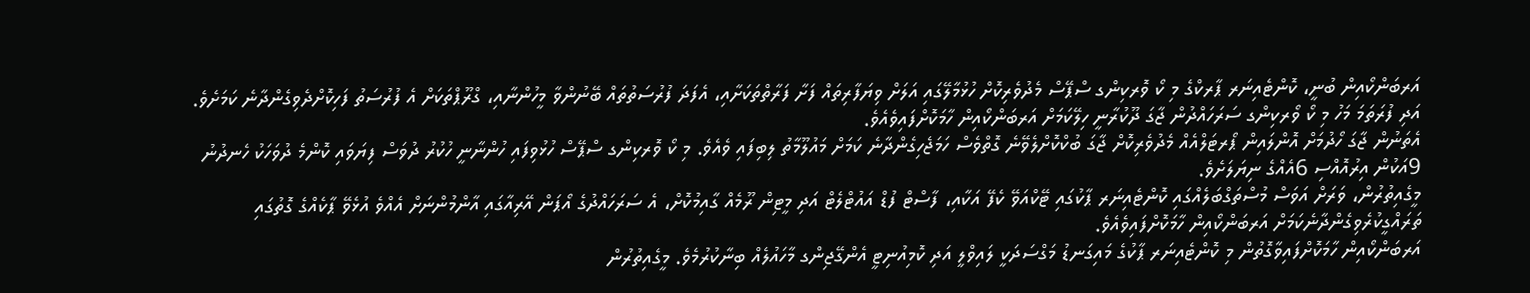އަރބަންކޯއިން ބުނީ، ކޮންޓެއިނަރ ޕާރކްގެ މި ކޯ ވޮރކިންގ ސްޕޭސް މެދުވެރިކޮށް ހުޅުމާލޭގައި އަލަށް ވިޔަފާރިތައް ފަށާ ފަރާތްތަކަށާއި، އެފަދަ ފުރުސަތުތައް ބޭނުންވާ މީހުންނާއި، ގްރޫޕްތަކަށް އެ ފުރުސަތު ފަހިކޮށްދެވިގެންދާނެ ކަމަށެވެ. އަދި ފުރަތަމަ މަހު މި ކޯ ވޯރކިންގ ސަރަހައްދުން ޖާގަ ދޫކުރާނީ ހިލޭކަމަށް އަރބަންކޯއިން ހާމަކޮށްފައިވެއެވެ.
އެތަނުން ޖާގަ ހޯދުމަށް އޮންލައިން ޕޯރޓަލްއެއް މެދުވެރިކޮށް ޖާގަ ބުކްކޮށްލެވޭނެ ގޮތްވެސް ހަމަޖެހިގެންދާނެ ކަމަށް މައުލޫމާތު ލިބިފައި ވެއެވެ. މި ކޯ ވޮރކިންގ ސްޕޭސް ހުޅުވިފައި ހުންނާނީ ހުކުރު ދުވަސް ފިޔަވައި ކޮންމެ ދުވަހަކު ހެނދުނު 9އަކުން އިރުއޮއްސި 6އެއްގެ ނިޔަލަށެވެ.
މީގެއިތުރުން، ވަރަށް އަވަސް މުސްތަގްބަލެއްގައި ކޮންޓެއިނަރ ޕާކުގައި ޓޭކްއަވޭ ކެފޭ އަކާއި، ފާސްޓް ފުޑް އައުޓްލެޓް އަދި މީޓިން ރޫމެއް ގާއިމުކޮށް، އެ ސަރަހައްދުގެ އޯޕަން އޭރިއާގައި އާންމުންނަށް އެއްވެ އުޅެވޭ ޕާކެއްގެ ގޮތުގައި ތަރައްގީކުރެވިގެންދާނެކަމަށް އަރބަންކޯއިން ހާމަކޮށްފައިވެއެވެ.
އަރބަންކޯއިން ހާމަކޮށްފައިވާގޮތުން މި ކޮންޓެއިނަރ ޕާކުގެ މައިގަނޑު މަގްސަދަކީ ލައިވްލީ އަދި ކޮމިއުނިޓީ އެންގޭޖިންގ މާހައުލެއް ބިނާކުރުމެވެ. މީގެއިތުރުން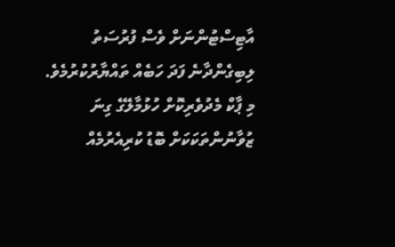އާޓިސްޓުންނަށް ވެސް ފުރުސަތު ލިބިގެންދާނެ ފަދަ ހަބެއް ތައްޔާރުކުރުމެވެ. މި ޕާކް މެދުވެރިކޮށް ހުޅުމާލޭގެ ގިނަ ޒުވާނުންތަކަކަށް ބޮޑު ކުރިއެރުމެއް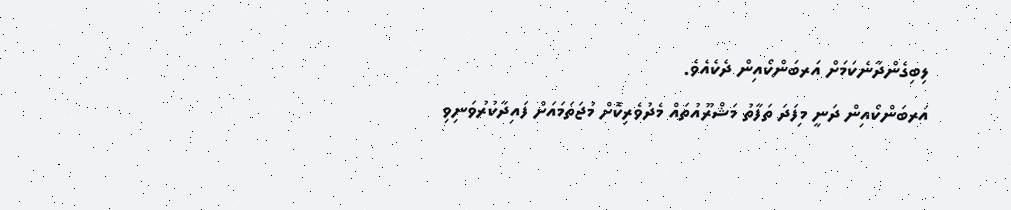ލިބިގެންދާނެކަމަށް އަރބަންކޯއިން ދެކެއެވެ.
އަރބަންކޯއިން ދަނީ މިފަދަ ތަފާތު މަޝްރޫއުތައް މެދުވެރިކޮށް މުޖަތަމައަށް ފައިދާކުރުވަނިވި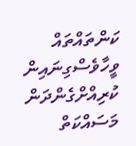ކަންތައްތައް ވީހާވެސްގިނައިން ކުރިއްށްގެންދަން މަސައްކަތް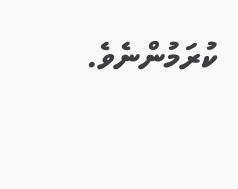ކުރަމުންނެވެ.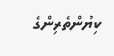ކިޔުންތެރިންގެ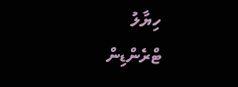ހިޔާލު
ޓްރެންޑިން